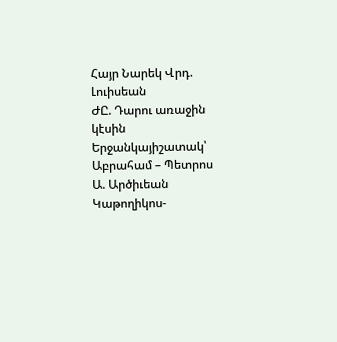Հայր Նարեկ Վրդ. Լուիսեան
ԺԸ. Դարու առաջին կէսին Երջանկայիշատակ՝ Աբրահամ – Պետրոս Ա. Արծիւեան Կաթողիկոս-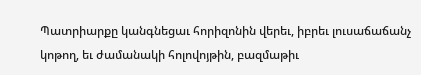Պատրիարքը կանգնեցաւ հորիզոնին վերեւ, իբրեւ լուսաճաճանչ կոթող, եւ ժամանակի հոլովոյթին, բազմաթիւ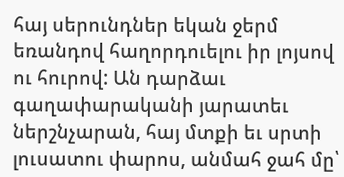հայ սերունդներ եկան ջերմ եռանդով հաղորդուելու իր լոյսով ու հուրով: Ան դարձաւ գաղափարականի յարատեւ ներշնչարան, հայ մտքի եւ սրտի լուսատու փարոս, անմահ ջահ մը՝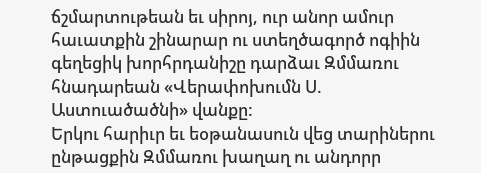ճշմարտութեան եւ սիրոյ, ուր անոր ամուր հաւատքին շինարար ու ստեղծագործ ոգիին գեղեցիկ խորհրդանիշը դարձաւ Զմմառու հնադարեան «Վերափոխումն Ս. Աստուածածնի» վանքը:
Երկու հարիւր եւ եօթանասուն վեց տարիներու ընթացքին Զմմառու խաղաղ ու անդորր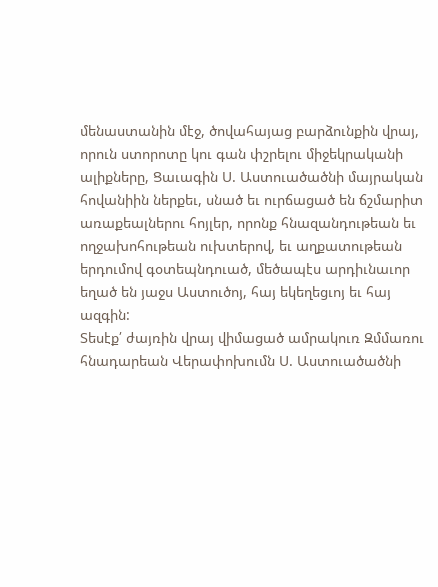մենաստանին մէջ, ծովահայաց բարձունքին վրայ, որուն ստորոտը կու գան փշրելու միջեկրականի ալիքները, Ցաւագին Ս. Աստուածածնի մայրական հովանիին ներքեւ, սնած եւ ուրճացած են ճշմարիտ առաքեալներու հոյլեր, որոնք հնազանդութեան եւ ողջախոհութեան ուխտերով, եւ աղքատութեան երդումով գօտեպնդուած, մեծապէս արդիւնաւոր եղած են յաջս Աստուծոյ, հայ եկեղեցւոյ եւ հայ ազգին:
Տեսէք՛ ժայռին վրայ վիմացած ամրակուռ Զմմառու հնադարեան Վերափոխումն Ս. Աստուածածնի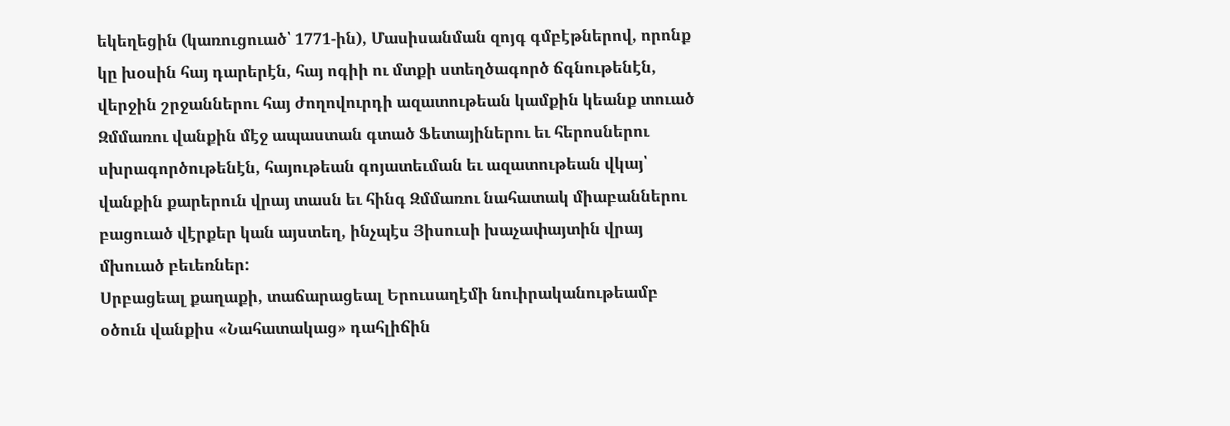եկեղեցին (կառուցուած՝ 1771-ին), Մասիսանման զոյգ գմբէթներով, որոնք կը խօսին հայ դարերէն, հայ ոգիի ու մտքի ստեղծագործ ճգնութենէն, վերջին շրջաններու հայ ժողովուրդի ազատութեան կամքին կեանք տուած Զմմառու վանքին մէջ ապաստան գտած Ֆետայիներու եւ հերոսներու սխրագործութենէն, հայութեան գոյատեւման եւ ազատութեան վկայ՝ վանքին քարերուն վրայ տասն եւ հինգ Զմմառու նահատակ միաբաններու բացուած վէրքեր կան այստեղ, ինչպէս Յիսուսի խաչափայտին վրայ մխուած բեւեռներ:
Սրբացեալ քաղաքի, տաճարացեալ Երուսաղէմի նուիրականութեամբ օծուն վանքիս «Նահատակաց» դահլիճին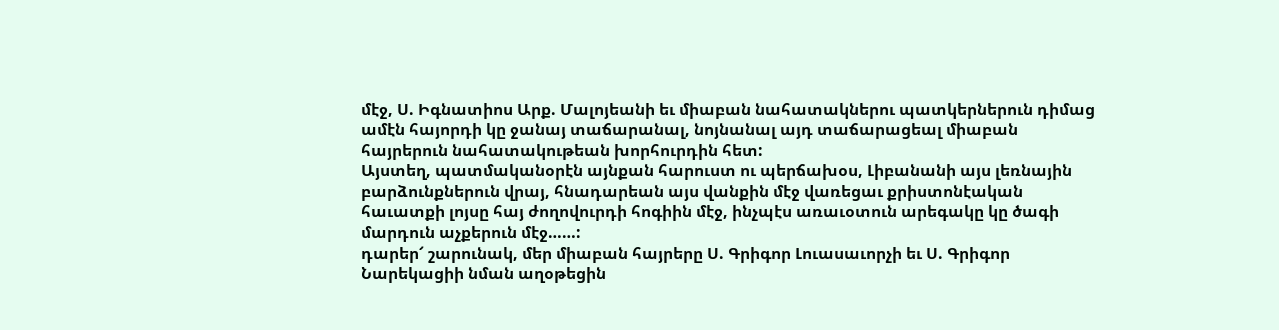մէջ, Ս. Իգնատիոս Արք. Մալոյեանի եւ միաբան նահատակներու պատկերներուն դիմաց ամէն հայորդի կը ջանայ տաճարանալ, նոյնանալ այդ տաճարացեալ միաբան հայրերուն նահատակութեան խորհուրդին հետ:
Այստեղ, պատմականօրէն այնքան հարուստ ու պերճախօս, Լիբանանի այս լեռնային բարձունքներուն վրայ, հնադարեան այս վանքին մէջ վառեցաւ քրիստոնէական հաւատքի լոյսը հայ ժողովուրդի հոգիին մէջ, ինչպէս առաւօտուն արեգակը կը ծագի մարդուն աչքերուն մէջ……:
դարեր՜ շարունակ, մեր միաբան հայրերը Ս. Գրիգոր Լուասաւորչի եւ Ս. Գրիգոր Նարեկացիի նման աղօթեցին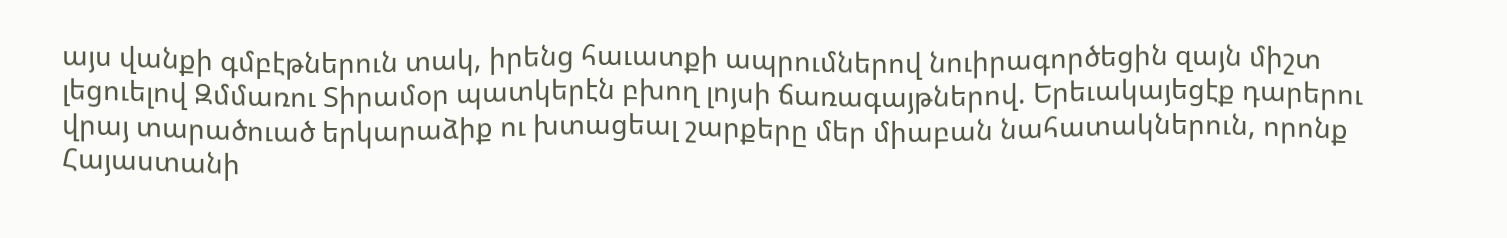այս վանքի գմբէթներուն տակ, իրենց հաւատքի ապրումներով նուիրագործեցին զայն միշտ լեցուելով Զմմառու Տիրամօր պատկերէն բխող լոյսի ճառագայթներով. Երեւակայեցէք դարերու վրայ տարածուած երկարաձիք ու խտացեալ շարքերը մեր միաբան նահատակներուն, որոնք Հայաստանի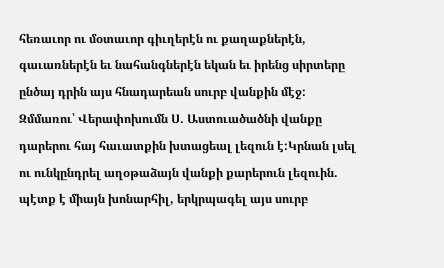հեռաւոր ու մօտաւոր գիւղերէն ու քաղաքներէն, գաւառներէն եւ նահանգներէն եկան եւ իրենց սիրտերը ընծայ դրին այս հնադարեան սուրբ վանքին մէջ:
Զմմառու՝ Վերափոխումն Ս. Աստուածածնի վանքը դարերու հայ հաւատքին խտացեալ լեզուն է:Կրնան լսել ու ունկընդրել աղօթաձայն վանքի քարերուն լեզուին. պէտք է միայն խոնարհիլ, երկրպագել այս սուրբ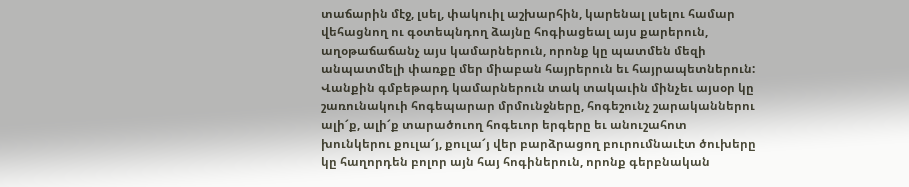տաճարին մէջ, լսել, փակուիլ աշխարհին, կարենալ լսելու համար վեհացնող ու գօտեպնդող ձայնը հոգիացեալ այս քարերուն, աղօթաճաճանչ այս կամարներուն, որոնք կը պատմեն մեզի անպատմելի փառքը մեր միաբան հայրերուն եւ հայրապետներուն:
Վանքին գմբեթարդ կամարներուն տակ տակաւին մինչեւ այսօր կը շառունակուի հոգեպարար մրմունջները, հոգեշունչ շարականներու ալի՜ք, ալի՜ք տարածուող հոգեւոր երգերը եւ անուշահոտ խունկերու քուլա՜յ, քուլա՜յ վեր բարձրացող բուրումնաւէտ ծուխերը կը հաղորդեն բոլոր այն հայ հոգիներուն, որոնք գերբնական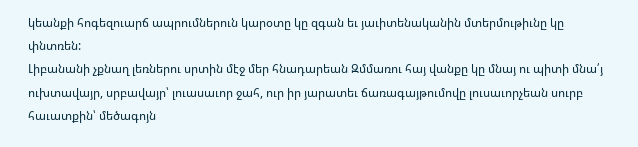կեանքի հոգեզուարճ ապրումներուն կարօտը կը զգան եւ յաւիտենականին մտերմութիւնը կը փնտռեն:
Լիբանանի չքնաղ լեռներու սրտին մէջ մեր հնադարեան Զմմառու հայ վանքը կը մնայ ու պիտի մնա՛յ ուխտավայր, սրբավայր՝ լուասաւոր ջահ, ուր իր յարատեւ ճառագայթումովը լուսաւորչեան սուրբ հաւատքին՝ մեծագոյն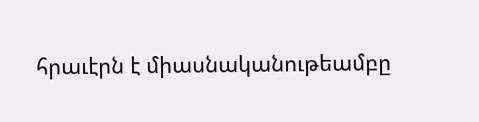հրաւէրն է միասնականութեամբը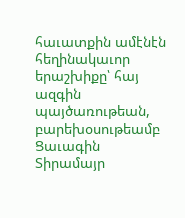հաւատքին ամէնէն հեղինակաւոր երաշխիքը՝ հայ ազգին պայծառութեան, բարեխօսութեամբ Ցաւագին Տիրամայր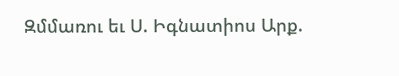Զմմառու եւ Ս. Իգնատիոս Արք.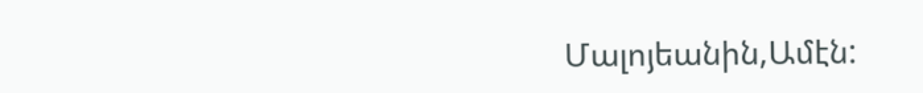Մալոյեանին,Ամէն: